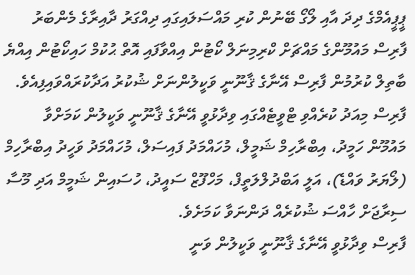ޕީޕީއެމްގެ ދިދަ އާއި ލޯގޯ ބޭނުން ކުރި މައްސަލައިގައި ދިއްގަރު ދާއިރާގެ މެންބަރު ފާރިސް މައުމޫންގެ މައްޗަށް ކްރިމިނަލް ކޯޓުން އިއްވާފައި އޮތް ޙުކުމް ހައިކޯޓުން އިއްޔެ ބާތިލް ކުރުމުން ފާރިސް އޭނާގެ ޤާނޫނީ ވަކީލުންނަށް ޝުކުރު އަދާކުރައްވައިފިއެވެ.
ފާރިސް މިއަދު ކުރެއްވި ޓްވީޓެއްގައި ވިދާޅުވީ އޭނާގެ ޤާނޫނީ ވަކީލުން ކަމަށްވާ މައުމޫން ހަމީދު، އިބްރާހިމް ޝަމީލް، މުހައްމަދު ފައިސަލް، މުހައްމަދު ވަހީދު އިބްރާހިމް (ލޯޔަރު ވައްޑެ)، އަލީ އަބްދުލްލަތީފް، މަހްފޫޒް ސައީދު، ހުސައިން ޝަމީމް އަދި މޫސާ ސިރާޖަށް ހާއްސަ ޝުކުރެއް ދަންނަވާ ކަމަށެވެ.
ފާރިސް ވިދާޅުވީ އޭނާގެ ޤާނޫނީ ވަކީލުން ވަނީ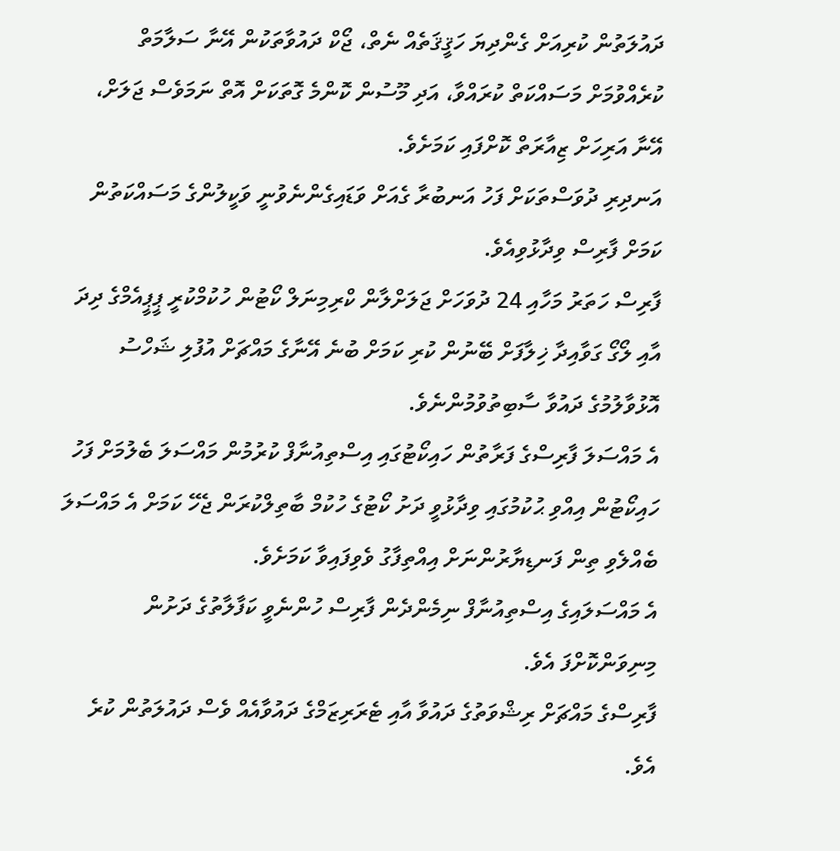ދައުލަތުން ކުރިއަށް ގެންދިޔަ ހަޤީޤަތެއް ނެތް، ޖޯކް ދައުވާތަކުން އޭނާ ސަލާމަތް ކުރެއްވުމަށް މަސައްކަތް ކުރައްވާ، އަދި މޫސުން ކޮންމެ ގޮތަކަށް އޮތް ނަމަވެސް ޖަލަށް، އޭނާ އަރިހަށް ޒިއާރަތް ކޮށްފައި ކަމަށެވެ.
އަނދިރި ދުވަސްތަކަށް ފަހު އަނބުރާ ގެއަށް ވަޑައިގެންނެވުނީ ވަކީލުންގެ މަސައްކަތުން ކަމަށް ފާރިސް ވިދާޅުވިއެވެ.
ފާރިސް ހަތަރު މަހާއި 24 ދުވަހަށް ޖަލަށްލާން ކްރިމިނަލް ކޯޓުން ހުކުމްކުރީ ޕީޕީއެމްގެ ދިދަ އާއި ލޯގޯ ގަވާއިދާ ޚިލާފަށް ބޭނުން ކުރި ކަމަށް ބުނެ އޭނާގެ މައްޗަށް އުފުލި ޝަހްސު އޮޅުވާލުމުގެ ދައުވާ ސާބިތުވުމުންނެވެ.
އެ މައްސަލަ ފާރިސްގެ ފަރާތުން ހައިކޯޓުގައި އިސްތިއުނާފް ކުރުމުން މައްސަލަ ބެލުމަށް ފަހު ހައިކޯޓުން އިއްވި ޙުކުމުގައި ވިދާޅުވީ ދަށު ކޯޓުގެ ހުކުމް ބާތިލްކުރަން ޖެހޭ ކަމަށް އެ މައްސަލަ ބެއްލެވި ތިން ފަނޑިޔާރުންނަށް އިއްތިފާގު ވެވިފައިވާ ކަމަށެވެ.
އެ މައްސަލައިގެ އިސްތިއުނާފް ނިމެންދެން ފާރިސް ހުންނެވީ ކަފާލާތުގެ ދަށުން މިނިވަންކޮށްފަ އެވެ.
ފާރިސްގެ މައްޗަށް ރިޝްވަތުގެ ދައުވާ އާއި ޓެރަރިޒަމްގެ ދައުވާއެއް ވެސް ދައުލަތުން ކުރެ އެވެ.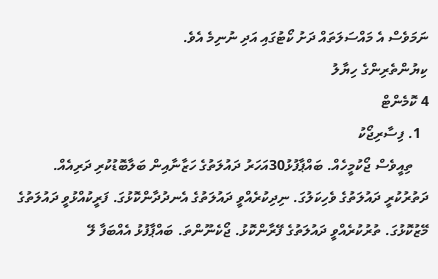ނަމަވެސް އެ މައްސަލަތައް ދަށު ކޯޓުގައި އަދި ނުނިމެ އެވެ.
ކިޔުންތެރިންގެ ހިޔާލު
4 ކޮމެންޓް
  1. ފިސާރިޖޯކު
    ތިއީވެސް ޖޯކުމީހެއް. ބައްޕާފުޅު30އަހަރު ދައުލަތުގެ ހަޒާނާއިން ބަލާބޮޑުކުރި ދަރިއެއް. ދަތުރުކުރީ ދައުލަތުގެ ވެހިކަލުގަ. ނިދިކުރެއްވީ ދައުލަތުގެ އެނދުދާންކޮޅުގަ. ފަރީކުއްޅުވީ ދައުލަތުގެ މޭޒުކޮޅުގަ. ތުރުކުރެއްވީ ދައުލަތުގެ ފޭރާންކޮޅު. ޖޯކެނޫންތަ. ބައްޕާފުޅު އެއްބަފާ ލޭ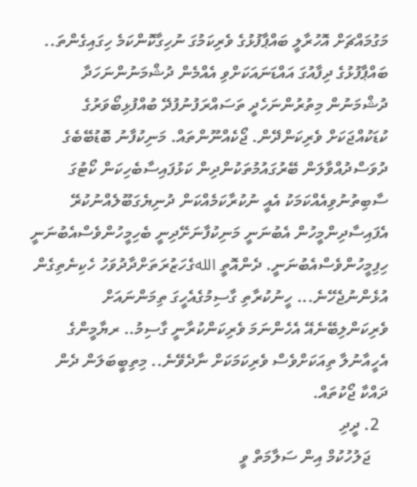މަގުމައްޗަށް އޮހުރާލީ ބައްޕާފުޅުގެ ވެރިކަމުގަ ނުހިގާކޮންކަމެ ހިގައިގެންތަ.. ބައްޕާފުޅުގެ ދިފާއުގަ އައްޑަނައަކަށްވި އެއްމެން ދުޝްމަނުންނަހަދާ ދުޝްމަނުން މިތުރުންނަހެދީ ތަސައްރަފުނުފުދޭ ބުއްފުޅިބޯވަރުގެ ކުޑަކުއްޖަކަށް ވެރިކަންދޭން. ޖޯކެއްނޫންތައް. މަނިކުފާނު ބޮޑުބޭބެގެ ދުވަސްދުއްވާލަން ބޭރުގައުމުތަކުންދިން ކަޅުފައިސާބެހިކަން ކޯޓުގަ ސާބިތުނުވިއެއްކަމަކު އެއީ ނުކުރާކަމެއްކަން ދުނިޔެގަބޫލެއްނުކުރޭ އެފައިސާދިންމީހުން އެބުނަނީ މަނިކުފާނަށޭދިނީ ބެހިމީހުންވެސްއެބުނަނީ ހިފިމީހުންވެސްއެބުނަނީ. ދެންއޮތީ اللهގެހަޒުރަތަށްދާދުވަހު ހެކިނެތިގެން އުޅެންނުޖެހޭނެ... ހީނުކުރާތި ގާސިމުގެއެހީގަ ތިމަންނައަށް ވެރިކަންލިބޭނެއޭ އެހެންނަމަ ވެރިކަންކުރާނީ ގާސިމު.. ރޔާމީންގެ އެހީއާނުލާ ތިއަކަށްވެސް ވެރިކަމަކަށް ނާދެވޭނެ.. މިތިބީބަލަން ދެން ދައްކާ ޖޯކުތައް.
  2. ދީދި
    ޖަލުހުކުމް އިން ސަލާމަތް ވީ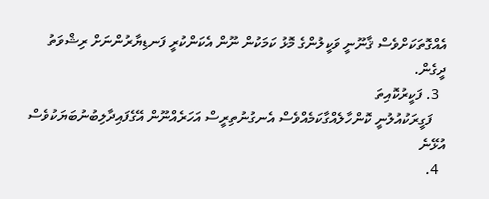އެއްގޮތަކަށްވެސް ޤާނޫނީ ވަކީލުންގެ މޮޅު ކަމަކުން ނޫން އެކަންކުރީ ފަނޑިޔާރުންނަށް ރިޝްވަތު ދީގެން.
  3. ފަކީރުކޮއިތަ
    ފަގީރަކުއުލުނީ ކޮންހާލެއްގާކަމެއްވެސް އެނގުނުތިރީސް އަހަރެއްނޫން އޭގެފައިދާލިބުނުބަޔަކުވެސް އުޅޭނެ
  4.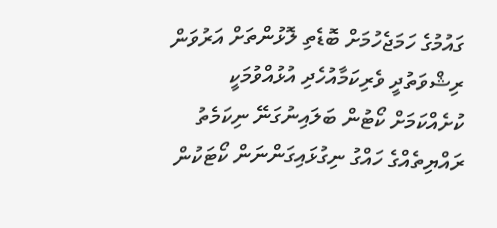ގައުމުގެ ހަމަޖެހުމަށް ބޮޑެތި ލޮޅުންތަށް އަރުވަން ރިޝްވަތުދީ ވެރިކަމާއުހެދި އުޅުއްވުމަކީ ކުށެއްކަމަށް ކޯޓުން ބަލައިނުގަނޭ ނިކަމެތު ރައްޔިތެއްގެ ހައްގު ނިގުޅައިގަންނަން ކޯޓަކުން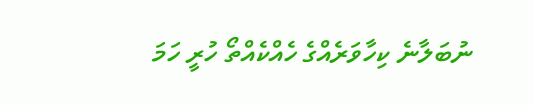ނުބަލާނެ ކިހާވަރެއްގެ ހެއްކެއްތޯ ހުރީ ހަމަ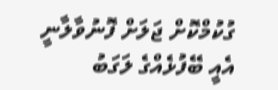ގުކުމްކޮށް ޖަލަށް ފޮނުވާލާނީ އެއީ ބޭފުޅެއްގެ ލަގަބު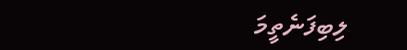ލިބިފަނެތީމަ